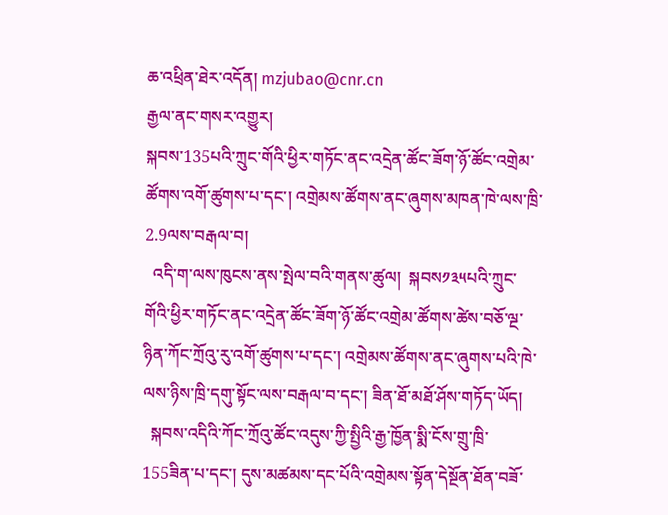ཆ་འཕྲིན་ཐེར་འདོན། mzjubao@cnr.cn
རྒྱལ་ནང་གསར་འགྱུར།
སྐབས་135པའི་ཀྲུང་གོའི་ཕྱིར་གཏོང་ནང་འདྲེན་ཚོང་ཟོག་ཉོ་ཚོང་འགྲེམ་ཚོགས་འགོ་ཚུགས་པ་དང་། འགྲེམས་ཚོགས་ནང་ཞུགས་མཁན་ཁེ་ལས་ཁྲི་2.9ལས་བརྒལ་བ།
  འདི་ག་ལས་ཁུངས་ནས་སྤེལ་བའི་གནས་ཚུལ།  སྐབས༡༣༥པའི་ཀྲུང་གོའི་ཕྱིར་གཏོང་ནང་འདྲེན་ཚོང་ཟོག་ཉོ་ཚོང་འགྲེམ་ཚོགས་ཚེས་བཅོ་ལྔ་ཉིན་ཀོང་ཀྲོའུ་རུ་འགོ་ཚུགས་པ་དང་། འགྲེམས་ཚོགས་ནང་ཞུགས་པའི་ཁེ་ལས་ཉིས་ཁྲི་དགུ་སྟོང་ལས་བརྒལ་བ་དང་། ཟིན་ཐོ་མཐོ་ཤོས་གཏོད་ཡོད།
  སྐབས་འདིའི་ཀོང་ཀྲོའུ་ཚོང་འདུས་ཀྱི་སྤྱིའི་རྒྱ་ཁྱོན་སྨི་ངོས་གྲུ་ཁྲི་155ཟིན་པ་དང་། དུས་མཚམས་དང་པོའི་འགྲེམས་སྟོན་དེསྔོན་ཐོན་བཟོ་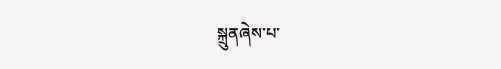སྐྲུནཞེས་པ་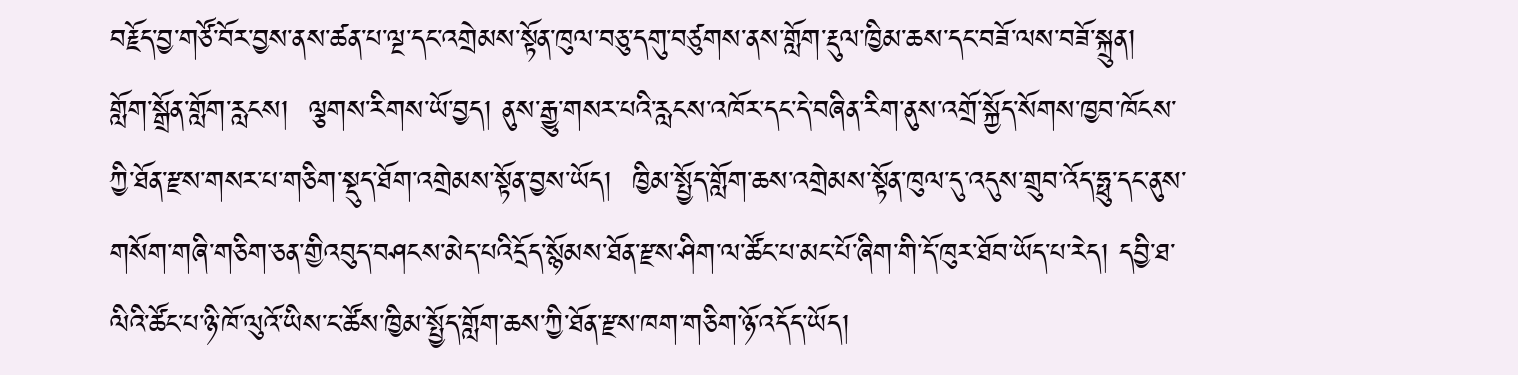བརྗོད་བྱ་གཙོ་བོར་བྱས་ནས་ཚན་པ་ལྔ་དང་འགྲེམས་སྟོན་ཁུལ་བཅུ་དགུ་བཙུགས་ནས་གློག་རྡུལ་ཁྱིམ་ཆས་དང་བཟོ་ལས་བཟོ་སྐྲུན།  གློག་སྒྲོན་གློག་རླངས།  ལྕགས་རིགས་ཡོ་བྱད། ནུས་རྒྱུ་གསར་པའི་རླངས་འཁོར་དང་དེ་བཞིན་རིག་ནུས་འགྲོ་སྐྱོད་སོགས་ཁྱབ་ཁོངས་ཀྱི་ཐོན་རྫས་གསར་པ་གཅིག་སྡུད་ཐོག་འགྲེམས་སྟོན་བྱས་ཡོད།  ཁྱིམ་སྤྱོད་གློག་ཆས་འགྲེམས་སྟོན་ཁུལ་དུ་འདུས་གྲུབ་འོད་ཧྥུ་དང་ནུས་གསོག་གཞི་གཅིག་ཅན་གྱིའབུད་བཤངས་མེད་པའིདྲོད་སྙོམས་ཐོན་རྫས་ཤིག་ལ་ཚོང་པ་མང་པོ་ཞིག་གི་དོ་ཁུར་ཐོབ་ཡོད་པ་རེད། དབྱི་ཐ་ལིའི་ཚོང་པ་ཉི་ཁོ་ལུའོ་ཡིས་ང་ཚོས་ཁྱིམ་སྤྱོད་གློག་ཆས་ཀྱི་ཐོན་རྫས་ཁག་གཅིག་ཉོ་འདོད་ཡོད།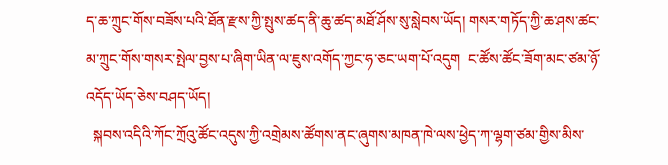ད་ཆ་ཀྲུང་གོས་བཟོས་པའི་ཐོན་རྫས་ཀྱི་སྤུས་ཚད་ནི་ཆུ་ཚད་མཐོ་ཤོས་སུ་སླེབས་ཡོད། གསར་གཏོད་ཀྱི་ཆ་ཤས་ཚང་མ་ཀྲུང་གོས་གསར་སྤེལ་བྱས་པ་ཞིག་ཡིན་ལ་ཇུས་འགོད་ཀྱང་ཧ་ཅང་ཡག་པོ་འདུག  ང་ཚོས་ཚོང་ཟོག་མང་ཙམ་ཉོ་འདོད་ཡོད་ཅེས་བཤད་ཡོད།
  སྐབས་འདིའི་ཀོང་ཀྲོའུ་ཚོང་འདུས་ཀྱི་འགྲེམས་ཚོགས་ནང་ཞུགས་མཁན་ཁེ་ལས་ཕྱེད་ཀ་ལྷག་ཙམ་གྱིས་མིས་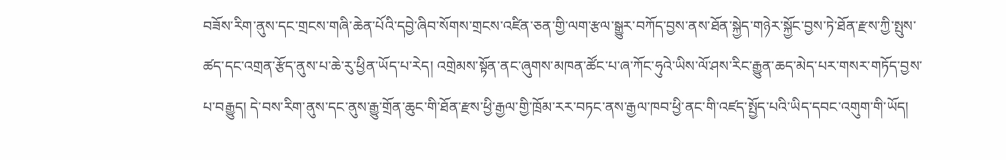བཟོས་རིག་ནུས་དང་གྲངས་གཞི་ཆེན་པོའི་དབྱེ་ཞིབ་སོགས་གྲངས་འཛིན་ཅན་གྱི་ལག་རྩལ་སྒྱུར་བཀོད་བྱས་ནས་ཐོན་སྐྱེད་གཉེར་སྐྱོང་བྱས་ཏེ་ཐོན་རྫས་ཀྱི་སྤུས་ཚད་དང་འགྲན་རྩོད་ནུས་པ་ཆེ་རུ་ཕྱིན་ཡོད་པ་རེད། འགྲེམས་སྟོན་ནང་ཞུགས་མཁན་ཚོང་པ་ཞ་ཀོང་ཧུའེ་ཡིས་ལོ་ཤས་རིང་རྒྱུན་ཆད་མེད་པར་གསར་གཏོད་བྱས་པ་བརྒྱུད། དེ་བས་རིག་ནུས་དང་ནུས་རྒྱུ་གྲོན་ཆུང་གི་ཐོན་རྫས་ཕྱི་རྒྱལ་གྱི་ཁྲོམ་རར་བཏང་ནས་རྒྱལ་ཁབ་ཕྱི་ནང་གི་འཛད་སྤྱོད་པའི་ཡིད་དབང་འགུག་གི་ཡོད།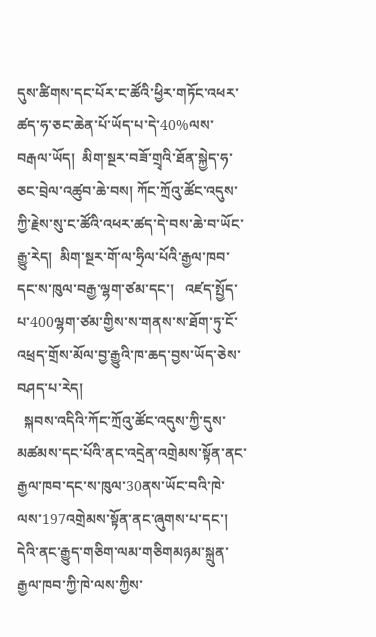དུས་ཚིགས་དང་པོར་ང་ཚོའི་ཕྱིར་གཏོང་འཕར་ཚད་ཧ་ཅང་ཆེན་པོ་ཡོད་པ་དེ་40%ལས་བརྒལ་ཡོད།  མིག་སྔར་བཟོ་གྲྭའི་ཐོན་སྐྱེད་ཧ་ཅང་བྲེལ་འཚུབ་ཆེ་བས། ཀོང་ཀྲོའུ་ཚོང་འདུས་ཀྱི་རྗེས་སུ་ང་ཚོའི་འཕར་ཚད་དེ་བས་ཆེ་བ་ཡོང་རྒྱུ་རེད།  མིག་སྔར་གོ་ལ་ཧྲིལ་པོའི་རྒྱལ་ཁབ་དང་ས་ཁུལ་བརྒྱ་ལྷག་ཙམ་དང་།   འཛད་སྤྱོད་པ་400ལྷག་ཙམ་གྱིས་ས་གནས་ས་ཐོག་ཏུ་ངོ་འཕྲད་གྲོས་མོལ་བྱ་རྒྱུའི་ཁ་ཆད་བྱས་ཡོད་ཅེས་བཤད་པ་རེད།
  སྐབས་འདིའི་ཀོང་ཀྲོའུ་ཚོང་འདུས་ཀྱི་དུས་མཚམས་དང་པོའི་ནང་འདྲེན་འགྲེམས་སྟོན་ནང་རྒྱལ་ཁབ་དང་ས་ཁུལ་30ནས་ཡོང་བའི་ཁེ་ལས་197འགྲེམས་སྟོན་ནང་ཞུགས་པ་དང་། དེའི་ནང་རྒྱུད་གཅིག་ལམ་གཅིགམཉམ་སྐྲུན་རྒྱལ་ཁབ་ཀྱི་ཁེ་ལས་ཀྱིས་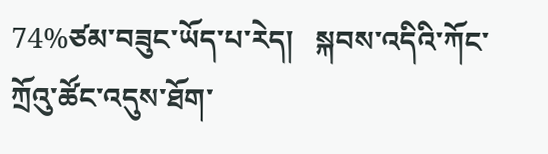74%ཙམ་བཟུང་ཡོད་པ་རེད།   སྐབས་འདིའི་ཀོང་ཀྲོའུ་ཚོང་འདུས་ཐོག་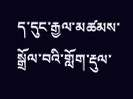ད་དུང་རྒྱལ་མཚམས་སྒྲོལ་བའི་གློག་རྡུལ་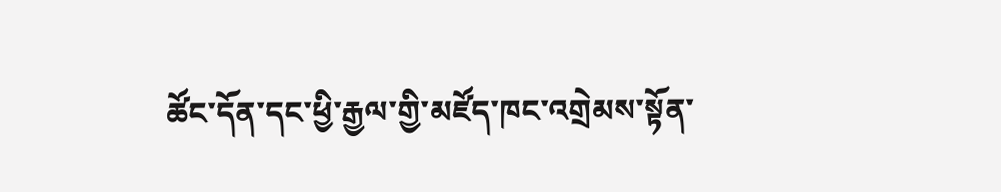ཚོང་དོན་དང་ཕྱི་རྒྱལ་གྱི་མཛོད་ཁང་འགྲེམས་སྟོན་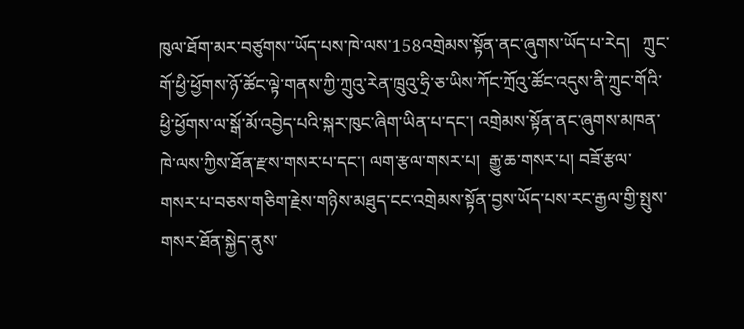ཁུལ་ཐོག་མར་བཙུགས་་ཡོད་པས་ཁེ་ལས་158འགྲེམས་སྟོན་ནང་ཞུགས་ཡོད་པ་རེད།   ཀྲུང་གོ་ཕྱི་ཕྱོགས་ཉོ་ཚོང་ལྟེ་གནས་ཀྱི་ཀྲུའུ་རེན་ཁྲུའུ་ཧྲི་ཅ་ཡིས་ཀོང་ཀྲོའུ་ཚོང་འདུས་ནི་ཀྲུང་གོའི་ཕྱི་ཕྱོགས་ལ་སྒོ་མོ་འབྱེད་པའི་སྐར་ཁུང་ཞིག་ཡིན་པ་དང་། འགྲེམས་སྟོན་ནང་ཞུགས་མཁན་ཁེ་ལས་ཀྱིས་ཐོན་རྫས་གསར་པ་དང་། ལག་རྩལ་གསར་པ།  རྒྱུ་ཆ་གསར་པ། བཟོ་རྩལ་གསར་པ་བཅས་གཅིག་རྗེས་གཉིས་མཐུད་ངང་འགྲེམས་སྟོན་བྱས་ཡོད་པས་རང་རྒྱལ་གྱི་སྤུས་གསར་ཐོན་སྐྱེད་ནུས་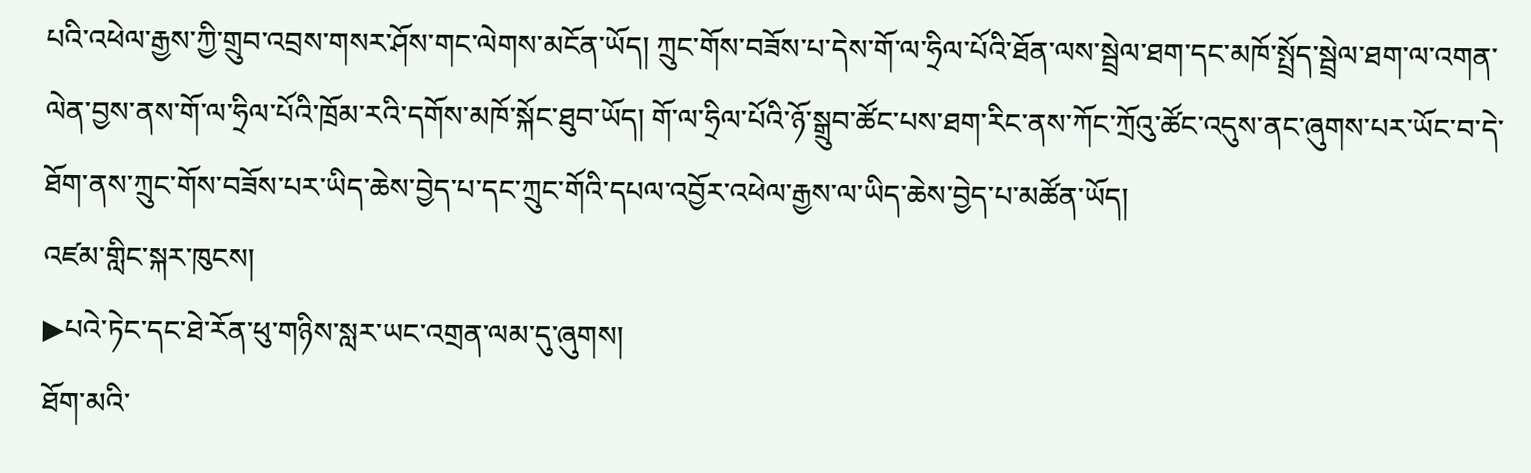པའི་འཕེལ་རྒྱས་ཀྱི་གྲུབ་འབྲས་གསར་ཤོས་གང་ལེགས་མངོན་ཡོད། ཀྲུང་གོས་བཟོས་པ་དེས་གོ་ལ་ཧྲིལ་པོའི་ཐོན་ལས་སྦྲེལ་ཐག་དང་མཁོ་སྤྲོད་སྦྲེལ་ཐག་ལ་འགན་ལེན་བྱས་ནས་གོ་ལ་ཧྲིལ་པོའི་ཁྲོམ་རའི་དགོས་མཁོ་སྐོང་ཐུབ་ཡོད། གོ་ལ་ཧྲིལ་པོའི་ཉོ་སྒྲུབ་ཚོང་པས་ཐག་རིང་ནས་ཀོང་ཀྲོའུ་ཚོང་འདུས་ནང་ཞུགས་པར་ཡོང་བ་དེ་ཐོག་ནས་ཀྲུང་གོས་བཟོས་པར་ཡིད་ཆེས་བྱེད་པ་དང་ཀྲུང་གོའི་དཔལ་འབྱོར་འཕེལ་རྒྱས་ལ་ཡིད་ཆེས་བྱེད་པ་མཚོན་ཡོད།
འཛམ་གླིང་སྐར་ཁུངས།
▶པའེ་ཏེང་དང་ཐེ་རོན་ཕུ་གཉིས་སླར་ཡང་འགྲན་ལམ་དུ་ཞུགས།
ཐོག་མའི་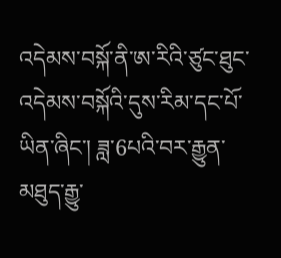འདེམས་བསྐོ་ནི་ཨ་རིའི་ཙུང་ཐུང་འདེམས་བསྐོའི་དུས་རིམ་དང་པོ་ཡིན་ཞིང་། ཟླ་6པའི་བར་རྒྱུན་མཐུད་རྒྱུ་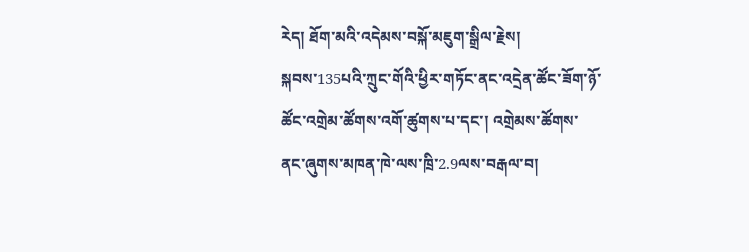རེད། ཐོག་མའི་འདེམས་བསྐོ་མཇུག་སྒྲིལ་རྗེས།
སྐབས་135པའི་ཀྲུང་གོའི་ཕྱིར་གཏོང་ནང་འདྲེན་ཚོང་ཟོག་ཉོ་ཚོང་འགྲེམ་ཚོགས་འགོ་ཚུགས་པ་དང་། འགྲེམས་ཚོགས་ནང་ཞུགས་མཁན་ཁེ་ལས་ཁྲི་2.9ལས་བརྒལ་བ།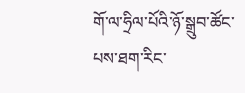གོ་ལ་ཧྲིལ་པོའི་ཉོ་སྒྲུབ་ཚོང་པས་ཐག་རིང་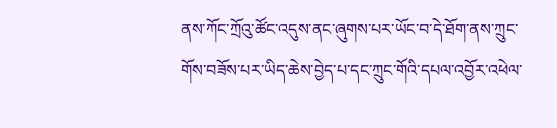ནས་ཀོང་ཀྲོའུ་ཚོང་འདུས་ནང་ཞུགས་པར་ཡོང་བ་དེ་ཐོག་ནས་ཀྲུང་གོས་བཟོས་པར་ཡིད་ཆེས་བྱེད་པ་དང་ཀྲུང་གོའི་དཔལ་འབྱོར་འཕེལ་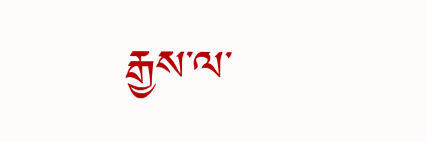རྒྱས་ལ་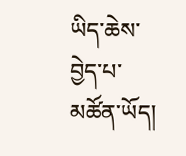ཡིད་ཆེས་བྱེད་པ་མཚོན་ཡོད།